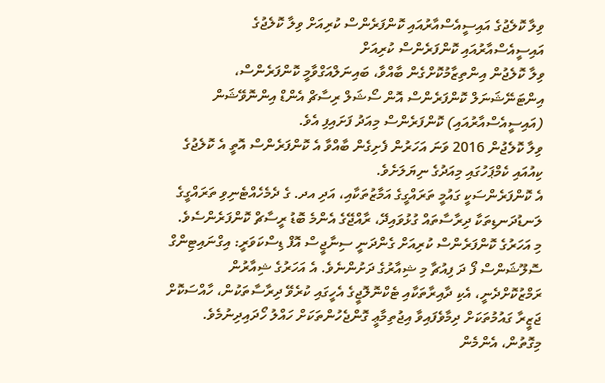ވިލާ ކޮލެޖުގެ އައިސީއެސްއާރުއައި ކޮންފަރެންސް ކުރިއަށް ވިލާ ކޮލެޖުގެ އައިސީއެސްއާރުއައި ކޮންފަރެންސް ކުރިއަށް
ވިލާ ކޮލެޖުން އިންތިޒާމުކޮށްގެން ބާއްވާ، ބައިނަލްއަގްވާމީ ކޮންފަރެންސް، އިންޓަނޭޝަނަލް ކޮންފަރެންސް އޮން ސޯޝަލް ރިސާޗް އެންޑް އިންނޮވޭޝަން (އައިސީއެސްއާރުއައި) ކޮންފަރެންސް މިއަދު ފަށައިފި އެވެ.
ވިލާ ކޮލެޖުން 2016 ވަނަ އަހަރުން ފެށިގެން ބާއްވާ އެ ކޮންފަރެންސް އޮތީ އެ ކޮލެޖުގެ ކިއުއައި ކެމްޕަހުގައި މިއަދުގެ ނިޔަލަށެވެ.
އެ ކޮންފަރެންސަކީ ގައުމީ ތަރައްގީގެ އަމާޒުތަކާއި، އަދި އދ. ގެ ދެމެހެއްޓެނިވި ތަރައްގީގެ ލަނޑުދަނޑިތަކާ ދިރާސާތައް ގުޅުވައިދޭ، ރާއްޖޭގެ އެންމެ ބޮޑު ރީސާޗް ކޮންފަރެންސެވެ.
މި އަހަރުގެ ކޮންފަރެންސް ކުރިއަށް ގެންދަނީ ސިނާޖީސް އޮފް ޑިސްކަވަރީ: އިގްނައިޓިންގް ސޮލޫޝަންސް ފޯ ދަ ފިއުޗާ މި ޝިއާރުގެ ދަށުންނެވެ. އެ އަހަރުގެ ޝިއާރުން ރަމްޒުކޮށްދެނީ، އެކި ދާއިރާތަކާއި ޓެކްނޮލޮޖީގެ އެހީގައި ކުރެވޭ ދިރާސާތަކުން، ހާއްސަކޮށް ޖަޒީރާ ގައުމުތަކަށް ދިމާވެފައިވާ އިޖުތިމާޢީ ގޮންޖެހުންތަކަށް ހައްލު ހޯދައިދިނުމެވެ.
މިގޮތުން، އެންމެން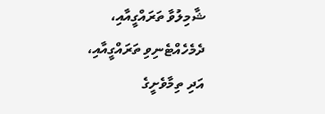ޝާމިލުވާ ތަރައްގީއާއި، ދެމެހެއްޓެނިވި ތަރައްގީއާއި، އަދި ތިމާވެށީގެ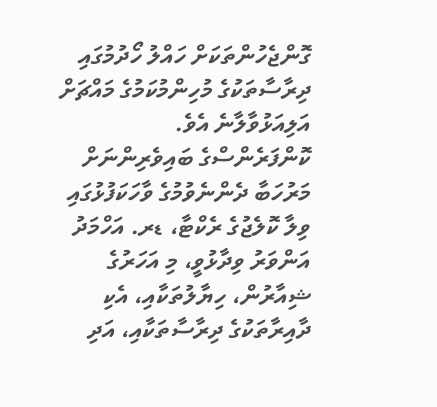ގޮންޖެހުންތަކަށް ހައްލު ހޯދުމުގައި ދިރާސާތަކުގެ މުހިންމުކަމުގެ މައްޗަށް އަލިއަޅުވާލާނެ އެވެ.
ކޮންފަރެންސްގެ ބައިވެރިންނަށް މަރުހަބާ ދެންނެވުމުގެ ވާހަކަފުޅުގައި ވިލާ ކޮލެޖުގެ ރެކްޓާ، ޑރ. އަހްމަދު އަންވަރު ވިދާޅުވީ، މި އަހަރުގެ ޝިއާރުން، ހިޔާލުތަކާއި، އެކި ދާއިރާތަކުގެ ދިރާސާތަކާއި، އަދި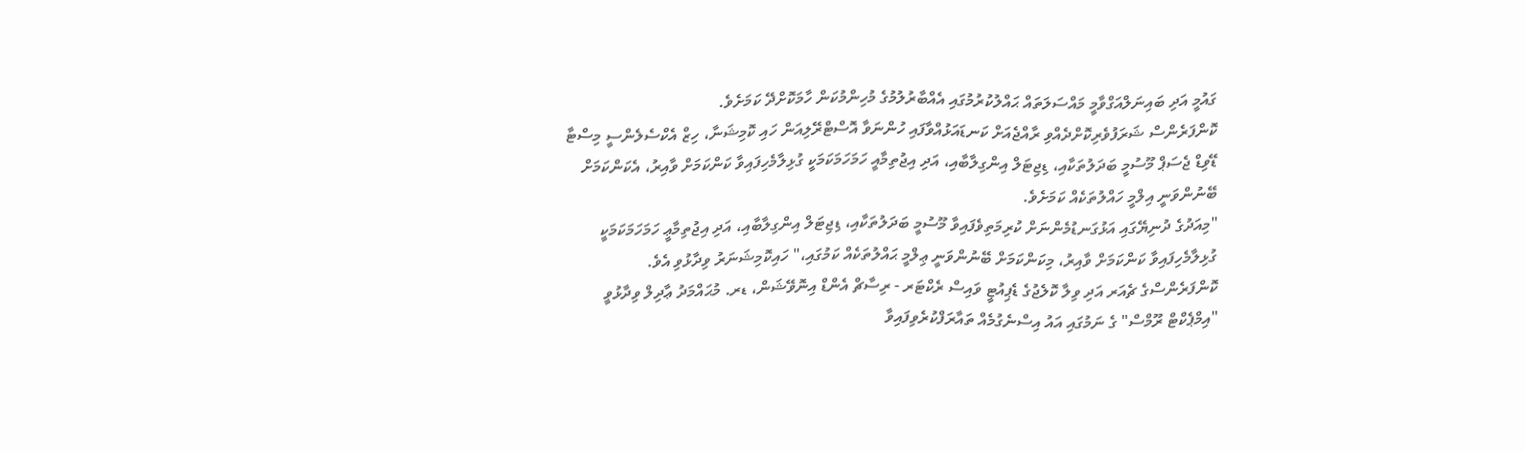ގައުމީ އަދި ބައިނަލްއަގްވާމީ މައްސަލަތައް ޙައްލުކުރުމުގައި އެއްބާރުލުމުގެ މުހިންމުކަން ހާމަކޮށްދޭ ކަމަށެވެ.
ކޮންފަރެންސް ޝަރަފުވެރިކޮށްދެއްވި ރާއްޖެއަށް ކަނޑައަޅުއްވާފައި ހުންނަވާ އޮސްޓްރޭލިއަން ހައި ކޮމިޝަނާ، ހިޒް އެކްސެލެންސީ މިސްޓާ ޑޭވިޑް ޖެސަޕް މޫސުމީ ބަދަލުތަކާއި، ޑިޖިޓަލް އިންގިލާބާއި، އަދި އިޖުތިމާއީ ހަމަހަމަކަމަކީ ގުޅިލާމެހިފައިވާ ކަންކަމަށް ވާއިރު، އެކަންކަމަށް ބޭނުންވަނީ އިލްމީ ހައްލުތަކެއް ކަމަށެވެ.
"މިއަދުގެ ދުނިޔޭގައި އަޅުގަނޑުމެންނަށް ކުރިމަތިވެފައިވާ މޫސުމީ ބަދަލުތަކާއި، ޑިޖިޓަލް އިންގިލާބާއި، އަދި އިޖުތިމާޢީ ހަމަހަމަކަމަކީ ގުޅިލާމެހިފައިވާ ކަންކަމަށް ވާއިރު، މިކަންކަމަށް ބޭނުންވަނީ ޢިލްމީ ޙައްލުތަކެއް ކަމުގައި،" ހައިކޮމިޝަނަރު ވިދާޅުވި އެވެ.
ކޮންފަރެންސްގެ ޗެއަރ އަދި ވިލާ ކޮލެޖުގެ ޑެޕިއުޓީ ވައިސް ރެކްޓަރ - ރިސާޗް އެންޑް އިނޮވޭޝަން، ޑރ. މުޙައްމަދު ޢާދިލް ވިދާޅުވީ "އިމްޕެކްޓް ރޫމްސް" ގެ ނަމުގައި އައު އިސްނެގުމެއް ތައާރަފްކުރެވިފައިވާ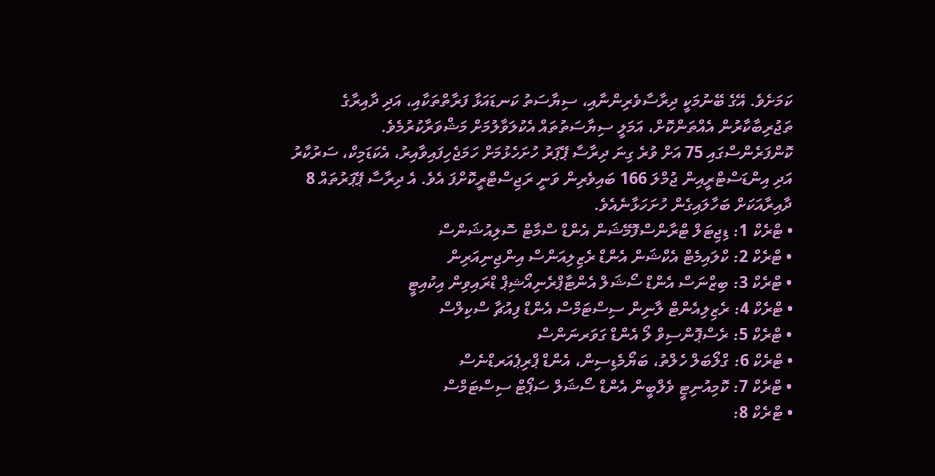ކަމަށެވެ. އޭގެ ބޭނުމަކީ ދިރާސާވެރިންނާއި، ސިޔާސަތު ކަނޑައަޅާ ފަރާތްތަކާއި، އަދި ދާއިރާގެ ތަޖުރިބާކާރުން އެއްތަންކޮށް، އަމަލީ ސިޔާސަތުތައް އެކުލަވާލުމަށް މަޝްވަރާކުރުމެވެ.
ކޮންފަރެންސްގައި 75 އަށް ވުރެ ގިނަ ދިރާސާ ޕޭޕަރު ހުށަހެޅުމަށް ހަމަޖެހިފައިވާއިރު، އެކަޑަމިކް، ސަރުކާރު އަދި އިންޑަސްޓްރީއިން ޖުމްލަ 166 ބައިވެރިން ވަނީ ރަޖިސްޓްރީކޮށްފަ އެވެ. އެ ދިރާސާ ޕޭޕަރުތައް 8 ދާއިރާއަކަށް ބަހާލައިގެން ހުށަހަޅާނެއެވެ.
• ޓްރެކް 1: ޑިޖިޓަލް ޓްރާންސްފޮމޭޝަން އެންޑް ސްމާޓް ސޮލިއުޝަންސް
• ޓްރެކް 2: ކްލައިމެޓް އެކްޝަން އެންޑް ރެޒިލިއަންސް އިންޖިނިއަރިން
• ޓްރެކް 3: ބިޒްނަސް އެންޑް ސޯޝަލް އެންޓާޕްރެނިއޯޝިޕް ޑްރައިވިން އިކުއިޓީ
• ޓްރެކް 4: ރެޒިލިއެންޓް ލާނިން ސިސްޓަމްސް އެންޑް ފިއުޗާ ސްކިލްސް
• ޓްރެކް 5: ރެސްޕޮންސިވް ލޯ އެންޑް ގަވަރނަންސް
• ޓްރެކް 6: ގްލޯބަލް ހެލްތު، ބަޔޯމެޑިސިން، އެންޑް ޕްރިޕެއަރޑްނެސް
• ޓްރެކް 7: ކޮމިއުނިޓީ ވެލްބީން އެންޑް ސޯޝަލް ސަޕޯޓް ސިސްޓަމްސް
• ޓްރެކް 8: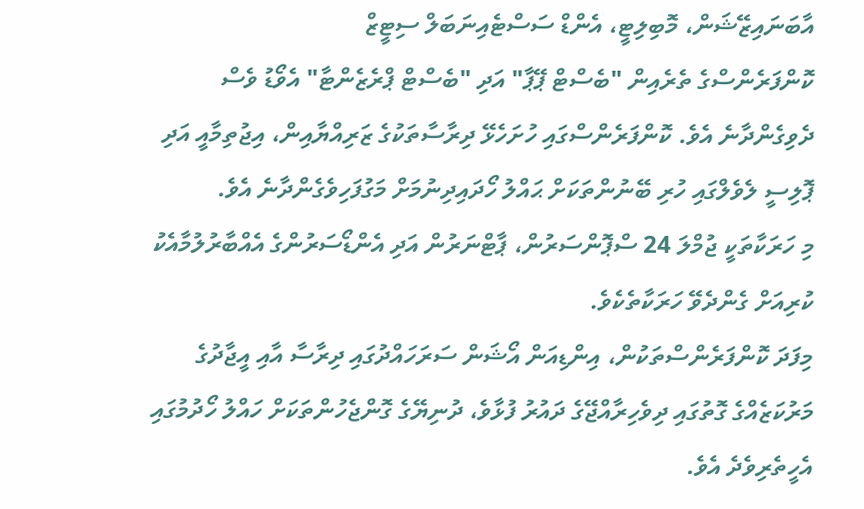އާބަނައިޒޭޝަން، މޮބިލިޓީ، އެންޑް ސަސްޓެއިނަބަލް ސިޓީޒް
ކޮންފަރެންސްގެ ތެރެއިން "ބެސްޓް ޕޭޕާ" އަދި "ބެސްޓް ޕްރެޒެންޓާ" އެވޯޑު ވެސް ދެވިގެންދާނެ އެވެ. ކޮންފަރެންސްގައި ހުށަހެޅޭ ދިރާސާތަކުގެ ޒަރިއްޔާއިން، އިޖުތިމާއީ އަދި ޕޮލިސީ ލެވެލްގައި ހުރި ބޭނުންތަކަށް ޙައްލު ހޯދައިދިނުމަށް މަގުފަހިވެގެންދާނެ އެވެ.
މި ހަރަކާތަކީ ޖުމްލަ 24 ސްޕޮންސަރުން، ޕާޓްނަރުން އަދި އެންޑޯސަރުންގެ އެއްބާރުލުމާއެކު ކުރިއަށް ގެންދެވޭ ހަރަކާތެކެވެ.
މިފަދަ ކޮންފަރެންސްތަކުން، އިންޑިއަން އޯޝަން ސަރަހައްދުގައި ދިރާސާ އާއި އީޖާދުގެ މަރުކަޒެއްގެ ގޮތުގައި ދިވެހިރާއްޖޭގެ ދައުރު ފުޅާވެ، ދުނިޔޭގެ ގޮންޖެހުންތަކަށް ހައްލު ހޯދުމުގައި އެހީތެރިވެދެ އެވެ.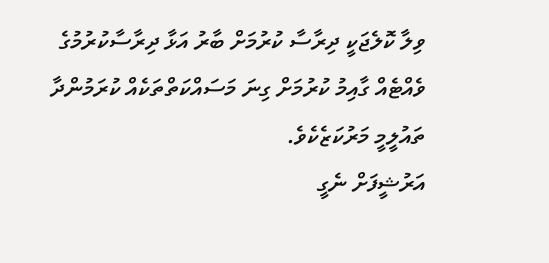ވިލާ ކޮލެޖަކީ ދިރާސާ ކުރުމަށް ބާރު އަޅާ ދިރާސާކުރުމުގެ ވެއްޓެއް ގާއިމު ކުރުމަށް ގިނަ މަސައްކަތްތަކެއް ކުރަމުންދާ ތައުލީމީ މަރުކަޒެކެވެ.
އަރުޝީފަށް ނެގީ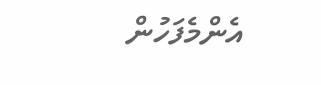އެންމެފަހުން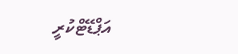އަޕްޑޭޓްކުރީ